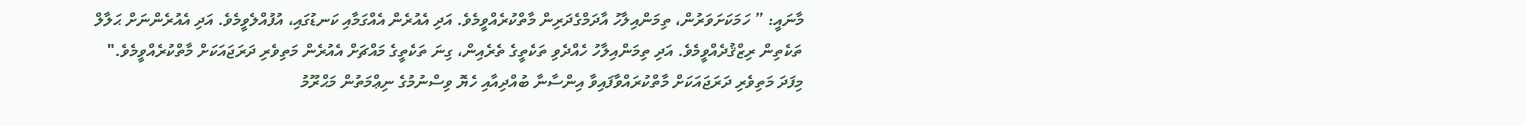މާނައީ: ” ހަމަކަށަވަރުން، ތިމަންއިލާހު އާދަމްގެދަރިން މާތްކުރެއްވީމެވެ. އަދި އެއުރެން އެއްގަމާއި ކަނޑުގައި، އުފުއްލެވީމެވެ. އަދި އެއުރެންނަށް ޙަލާލް ތަކެތިން ރިޒްޤުދެއްވީމެވެ. އަދި ތިމަންއިލާހު ހެއްދެވި ތަކެތީގެ ތެރެއިން، ގިނަ ތަކެތީގެ މައްޗަށް އެއުރެން މަތިވެރި ދަރަޖައަކަށް މާތްކުރެއްވީމެވެ."
މިފަދަ މަތިވެރި ދަރަޖައަކަށް މާތްކުރައްވާފައިވާ އިންސާނާ ބުއްދިއާއި ހެޔޮ ވިސްނުމުގެ ނިޢްމަތުން މަޙްރޫމު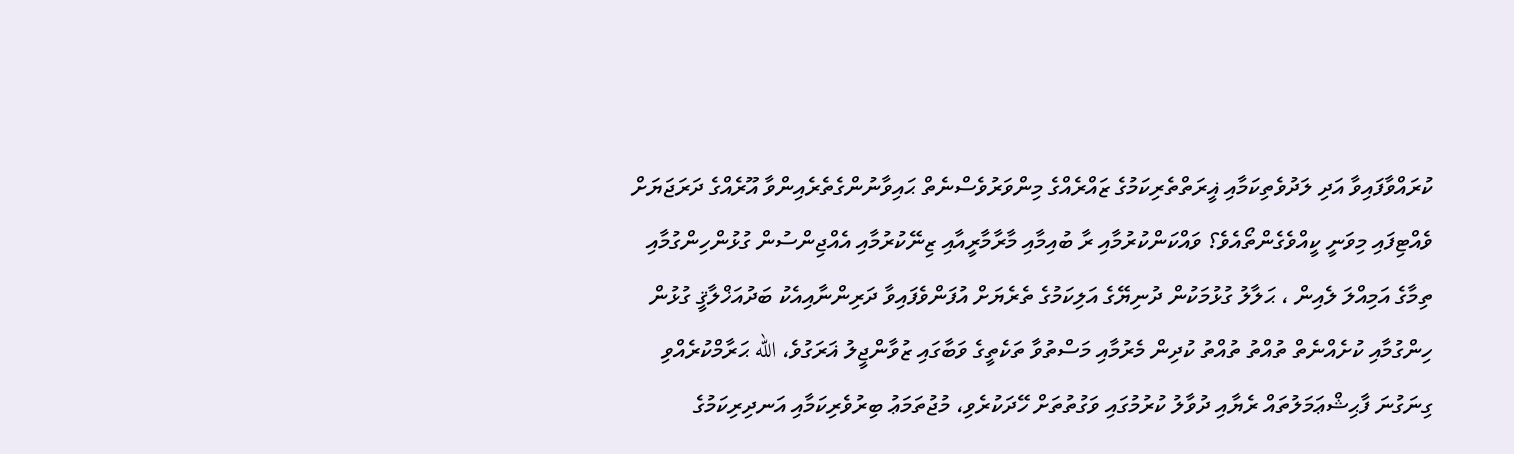ކުރައްވާފައިވާ އަދި ލަދުވެތިކަމާއި ޣީރަތްތެރިކަމުގެ ޒައްރެއްގެ މިންވަރުވެސްނެތް ޙައިވާނުންގެތެރެއިންވާ އޫރެއްގެ ދަރަޖަޔަށް ވެއްޓިފައި މިވަނީ ކީއްވެގެންތޯއެވެ؟ ވައްކަންކުރުމާއި ރާ ބުއިމާއި މާރާމާރީއާއި ޒިނޭކުރުމާއި އެއްޖިންސުން ގުޅުންހިންގުމާއި ތިމާގެ އަމިއްލަ ލެއިން ، ޙަލާލު ގުޅުމަކުން ދުނިޔޭގެ އަލިކަމުގެ ތެރެޔަށް އުފަންވެފައިވާ ދަރިންނާއިއެކު ބަދުއަޚްލާޤީ ގުޅުން ހިންގުމާއި ކުށެއްނެތް ތުއްތު ތުއްތު ކުދިން މެރުމާއި މަސްތުވާ ތަކެތީގެ ވަބާގައި ޒުވާންޖީލު ޣަރަގުވެ، الله ޙަރާމްކުރެއްވި ގިނަގުނަ ފާޙިޝްޢަމަލުތައް ރެޔާއި ދުވާލު ކުރުމުގައި ވަގުތުތަށް ހޭދަކުރެވި، މުޖުތަމަޢު ބިރުވެރިކަމާއި އަނދިރިކަމުގެ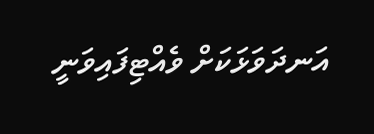އަނދަވަޅަކަށް ވެއްޓިފައިވަނީ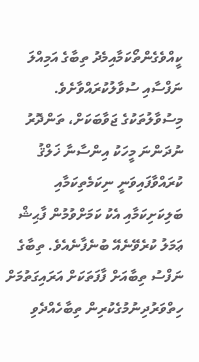ކީއްވެގެންތޯކަމާއިމެދު ތިބާގެ އަމިއްލަ ނަފްސާއި ސުވާލުކުރައްވާށެވެ.
މިސުވާލުތަކުގެ ޖަވާބަކަށް، ތަންދޮރު ނުދަންނަ މީހަކު އިންސާނާ ޚަލްޤު ކުރައްވާފައިވަނީ ނިކަމެތިކަމާއި ބަލިކަށިކަމާއި އެކު ކަމަށްވުމުން ފާޙިޝް ޢަމަލު ކުރެވޭނެއޭ ބުނެފާނެއެވެ. ތިބާގެ ނަފްސު ތިބާއަށް ފާފަތަކަށް އަރައިގަތުމަށް ހިތްވަރުދިނުމުގެކުރިން ތިބާހެއްދެވި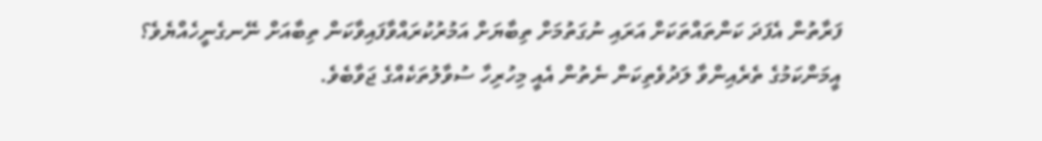ފަރާތުން އެފަދަ ކަންތައްތަކަށް އަރައި ނުގަތުމަށް ތިބާޔަށް އަމުރުކުރައްވާފައިވާކަން ތިބާއަށް ނޭނގެނީހެއްޔެވެ؟
އީމަންކަމުގެ ތެރެއިންވާ ލަދުވެތިކަން ނެތުން އެއީ މިހުރިހާ ސުވާލުތަކެއްގެ ޖަވާބެވެ.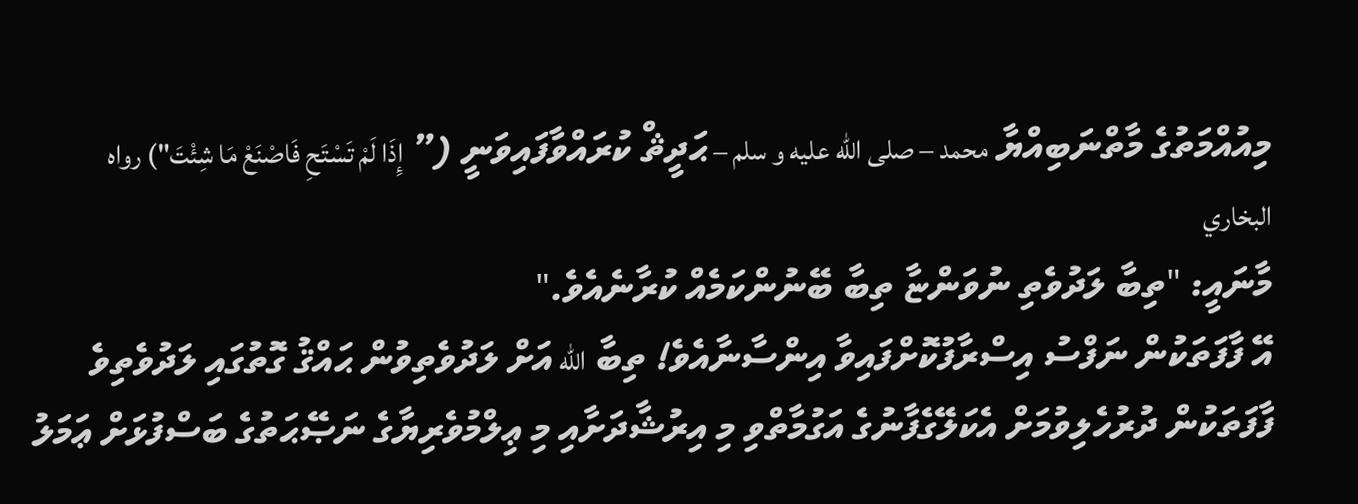މިއުއްމަތުގެ މާތްނަބިއްޔާ محمد – صلى الله عليه و سلم – ޙަދީޘް ކުރައްވާފައިވަނީ (” إِذَا لَمْ تَسْتَحِ فَاصْنَعْ مَا شِئْتَ") رواه البخاري
މާނައީ: "ތިބާ ލަދުވެތި ނުވަންޏާ ތިބާ ބޭނުންކަމެއް ކުރާނެއެވެ."
އޭ ފާފަތަކުން ނަފްސު އިސްރާފުކޮށްފައިވާ އިންސާނާއެވެ! ތިބާ الله އަށް ލަދުވެތިވުން ޙައްޤު ގޮތުގައި ލަދުވެތިވެ ފާފަތަކުން ދުރުހެލިވުމަށް އެކަލޭގެފާނުގެ އަގުމާތްވި މި އިރުޝާދަށާއި މި ޢިލްމުވެރިޔާގެ ނަޞޭޙަތުގެ ބަސްފުޅަށް ޢަމަލު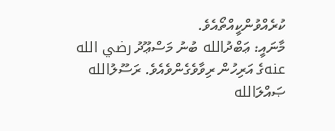ކުރެއްވުންކީއްތޯއެވެ.
މާނައީ: ޢަބްދުالله ބުނު މަސްޢޫދު رضي الله عنهގެ އަރިހުން ރިވާވެގެންވެއެވެ. ރަސޫލުالله ޞައްލަالله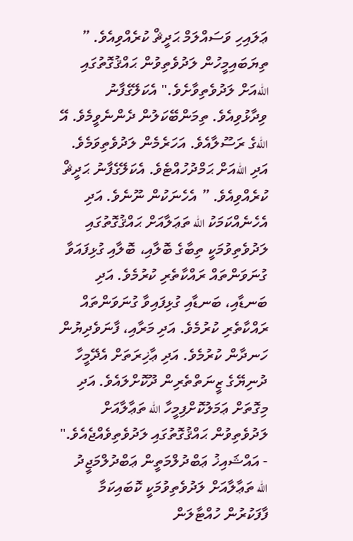ޢަލައިހި ވަސައްލަމް ޙަދީޘް ކުރެއްވިއެވެ. ” ތިޔަބައިމީހުން ލަދުވެތިވުން ޙައްޤުގޮތުގައި اللهއަށް ލަދުވެތިވާށެވެ." އެކަލޭގެފާނު ވިދާޅުވިއެވެ. ތިމަންބޭކަލުން ދެންނެވީމެވެ. އޭ اللهގެ ރަސޫލާއެވެ. އަހަރެމެން ލަދުވެތިވަމެވެ. އަދި اللهއަށް ޙަމްދުހުއްޓެވެ. އެކަލޭގެފާނު ޙަދީޘް ކުރެއްވިއެވެ. ” އެހެނަކުން ނޫނެވެ. އަދި އެހެނެއްކަމަކު الله ތަޢަލާއަށް ޙައްޤުގޮތުގައި ލަދުވެތިވުމަކީ ތިބާގެ ބޮލާއި، ބޮލާއި ގުޅިފައަވާ ގުނަވަންތައް ރައްކާތެރި ކުރުމެވެ. އަދި ބަނޑާއި، ބަނޑާއި ގުޅިފައިވާ ގުނަވަންތައް ރައްކާތެރި ކުރުމެވެ. އަދި މަރާއި، ފާނަވެދިޔުން ހަނދާން ކުރުމެވެ. އަދި ޢާޚިރަތަށް އެދޭމީހާ ދުނިޔޭގެ ޒީނަތްތެރިން ދޫކޮށްލައެވެ. އަދި މިގޮތަށް ޢަމަލުކޮށްފިމީހާ الله ތަޢާލާއަށް ލަދުވެތިވުން ޙައްޤުގޮތުގައި ލަދުވެތިވެއްޖެއެވެ."
- އައްޝައިޚު ޢަބްދުލްމަތީން ޢަބްދުލްމަޖީދު
الله ތަޢާލާއަށް ލަދުވެތިވުމަކީ ކޮބައިކަމާ ފާފަކުރުން ހުއްޓާލަން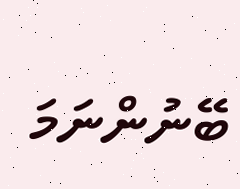ބޭނުންނަމަ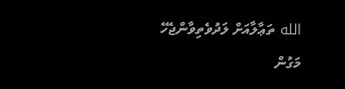الله ތަޢާލާއަށް ލަދުވެތިވާންޖެހޭ މަގުން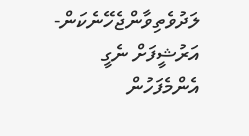ލަދުވެތިވާންޖެހޭނެކަން-
އަރުޝީފަށް ނެގީ
އެންމެފަހުން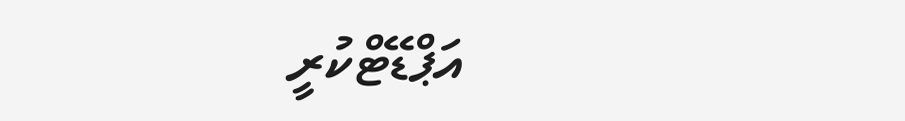އަޕްޑޭޓްކުރީ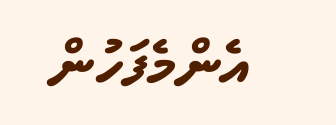އެންމެފަހުން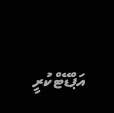އަޕްޑޭޓްކުރީ